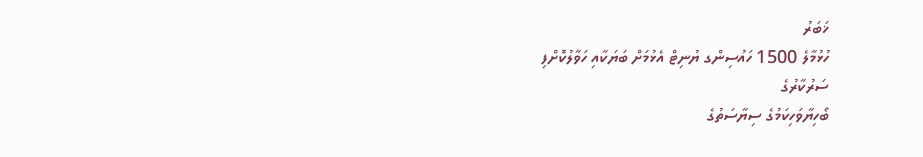ޚަބަރު
ހުޅުމާލެ 1500 ހައުސިންގ ޔުނިޓް އެޅުމަށް ބަޔަކާއި ހަވާލުކޮށްފި
ސަރުކާރުގެ
ބޯހިޔާވަހިކަމުގެ ސިޔާސަތުގެ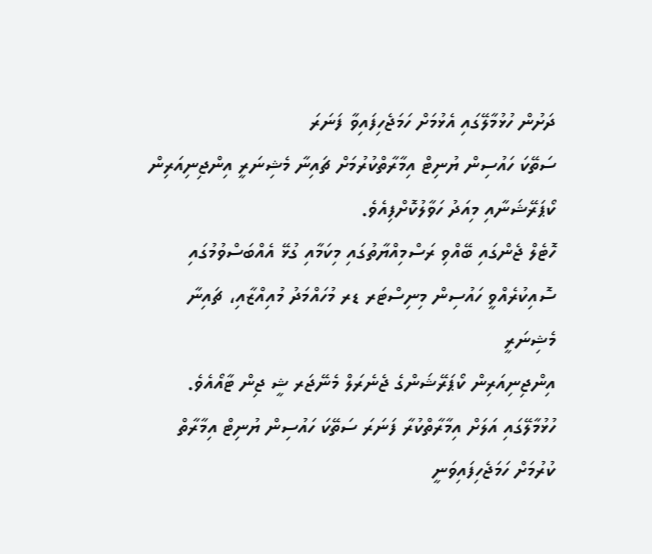ދަށުން ހުޅުމާލޭގައި އެޅުމަށް ހަމަޖެހިފައިވާ ފަނަރަ
ސަތޭކަ ހައުސިން ޔުނިޓް އިމާރާތްކުރުމަށް ޗައިނާ މެޝިނަރީ އިންޖިނިއަރިން
ކޯޕަރޭޝަނާއި މިއަދު ހަވާލުކޮށްފިއެވެ.
ހޮޓެލް ޖެންގައި ބޭއްވި ރަސްމިއްޔާތުގައި މިކަމާއި ގުޅޭ އެއްބަސްވުމުގައި
ސޮއިކުރެއްވީ ހައުސިން މިނިސްޓަރ ޑރ މުހައްމަދު މުއިއްޒާއި، ޗައިނާ މެޝިނަރީ
އިންޖިނިއަރިން ކޯޕަރޭޝަންގެ ޖެނެރަލް މެނޭޖަރ ޝީ ޖިން ޓާއޯއެވެ.
ހުޅުމާލޭގައި އަލަށް އިމާރާތްކުރާ ފަނަރަ ސަތޭކަ ހައުސިން ޔުނިޓް އިމާރާތް
ކުރުމަށް ހަމަޖެހިފައިވަނީ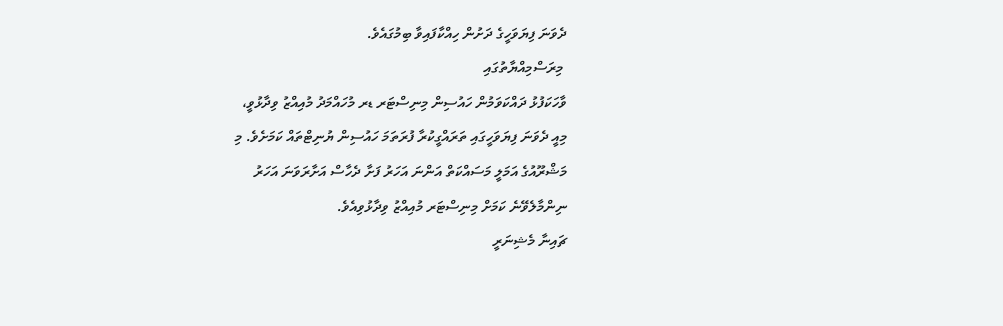ދެވަނަ ފިޔަވަހީގެ ދަށުން ހިއްކާފައިވާ ބިމުގައެވެ.
 މިރަސްމިއްޔާތުގައި
ވާހަކަފުޅު ދައްކަވަމުން ހައުސިން މިނިސްޓަރ ޑރ މުހައްމަދު މުއިއްޒު ވިދާޅުވީ،
މިއީ ދެވަނަ ފިޔަވަހީގައި ތަރައްގީކުރާ ފުރަތަމަ ހައުސިން ޔުނިޓްތައް ކަމަށެވެ. މި
މަޝްރޫއުގެ އަމަލީ މަސައްކަތް އަންނަ އަހަރު ފަށާ ދެހާސް އަށާރަވަނަ އަހަރު
ނިންމާލެވޭނެ ކަމަށް މިނިސްޓަރ މުއިއްޒު ވިދާޅުވިއެވެ.
ޗައިނާ މެޝިނަރީ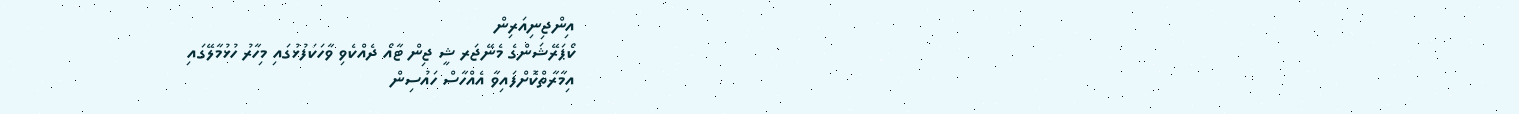އިންޖިނިއަރިން
ކޯޕަރޭޝަންގެ މެނޭޖަރ ޝީ ޖިން ޓާއޯ ދެއްކެވި ވާހަކަފުޅުގައި މިހާރު ހުޅުމާލޭގައި
އިމާރާތްކޮށްފައިވާ އެއްހާސް ހައުސިން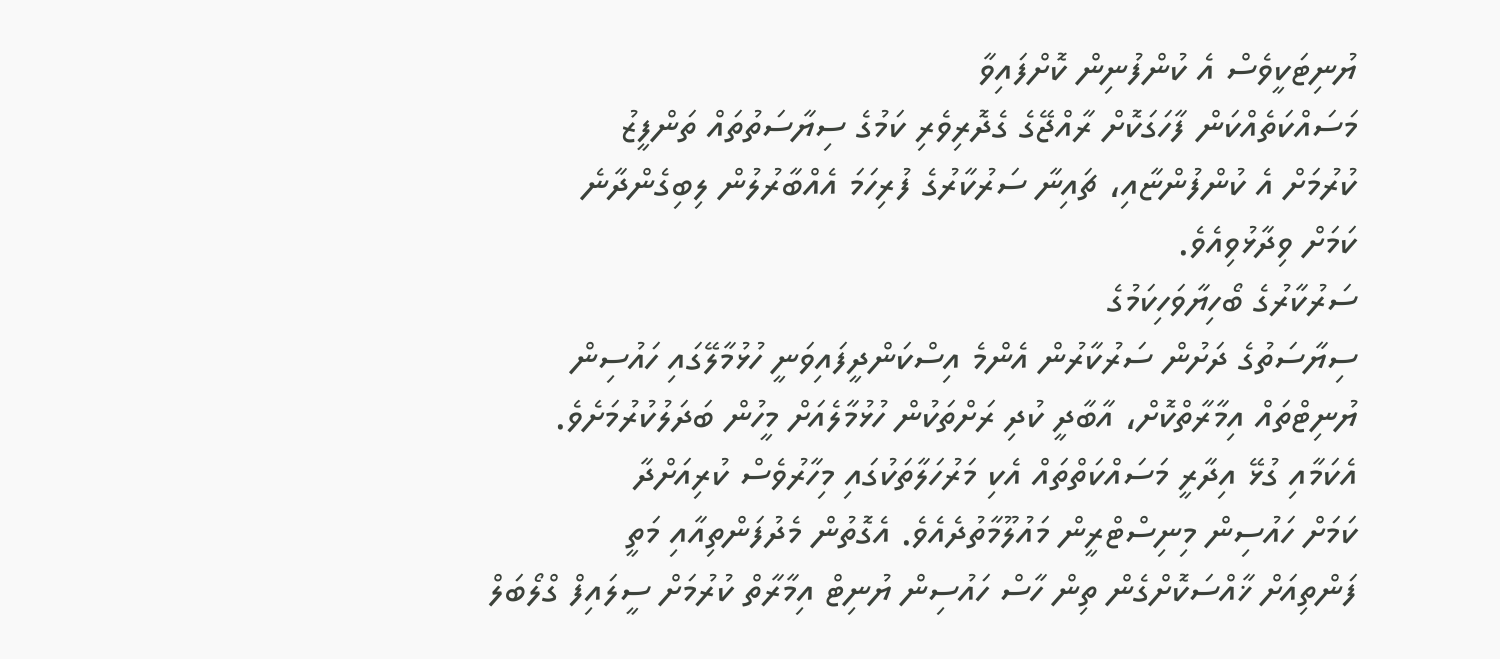ޔުނިޓަކީވެސް އެ ކުންފުނިން ކޮށްފައިވާ
މަސައްކަތެއްކަން ފާހަގަކޮށް ރާއްޖޭގެ ގެދޮރިވެރި ކަމުގެ ސިޔާސަތުތައް ތަންފީޒު
ކުރުމަށް އެ ކުންފުންޏާއި، ޗައިނާ ސަރުކާރުގެ ފުރިހަމަ އެއްބާރުލުން ލިބިގެންދާނެ
ކަމަށް ވިދާޅުވިއެވެ.
ސަރުކާރުގެ ބޯހިޔާވަހިކަމުގެ
ސިޔާސަތުގެ ދަށުން ސަރުކާރުން އެންމެ އިސްކަންދީފައިވަނީ ހުޅުމާލޭގައި ހައުސިން
ޔުނިޓްތައް އިމާރާތްކޮށް، އާބާދީ ކުދި ރަށްތަކުން ހުޅުމާލެއަށް މީހުން ބަދަލުކުރުމަށެވެ.
އެކަމާއި ގުޅޭ އިދާރީ މަސައްކަތްތައް އެކި މަރުހަލާތަކުގައި މިހާރުވެސް ކުރިއަށްދާ
ކަމަށް ހައުސިން މިނިސްޓްރީން މައުލޫމާތުދެއެވެ. އެގޮތުން މެދުފަންތިއާއި މަތީ
ފަންތިއަށް ޚާއްސަކޮށްގެން ތިން ހާސް ހައުސިން ޔުނިޓް އިމާރާތް ކުރުމަށް ސީލައިފް ގްލޯބަލް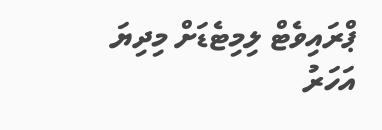ޕްރައިވެޓް ލިމިޓެޑަށް މިދިޔަ
އަހަރު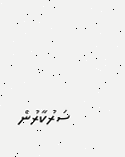ސަރުކާރުން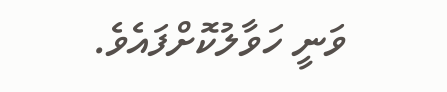ވަނީ ހަވާލުކޮށްފައެވެ.